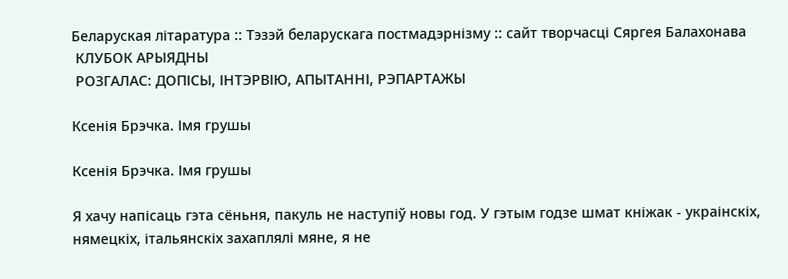Беларуская літаратура :: Тэзэй беларускага постмадэрнізму :: сайт творчасці Сяргея Балахонава
 КЛУБОК АРЫЯДНЫ
 РОЗГАЛАС: ДОПІСЫ, ІНТЭРВІЮ, АПЫТАННІ, РЭПАРТАЖЫ

Ксенія Брэчка. Імя грушы

Ксенія Брэчка. Імя грушы

Я хачу напісаць гэта сёньня, пакуль не наступіў новы год. У гэтым годзе шмат кніжак - украінскіх, нямецкіх, італьянскіх захаплялі мяне, я не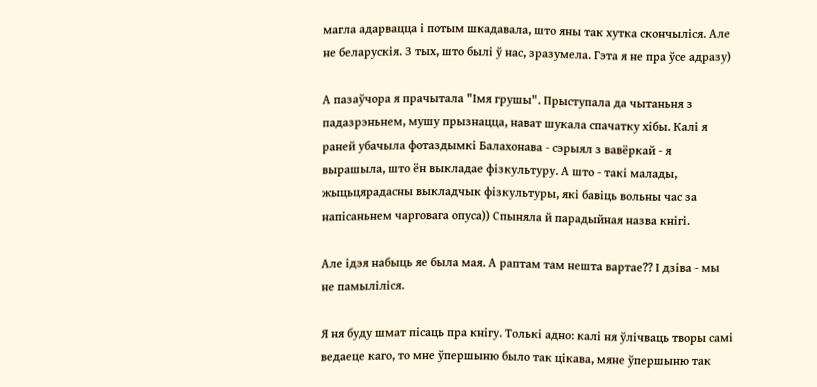магла адарвацца і потым шкадавала, што яны так хутка скончыліся. Але не беларускія. З тых, што былі ў нас, зразумела. Гэта я не пра ўсе адразу)

А пазаўчора я прачытала "Імя грушы". Прыступала да чытаньня з падазрэньнем, мушу прызнацца, нават шукала спачатку хібы. Калі я раней убачыла фотаздымкі Балахонава - сэрыял з вавёркай - я вырашыла, што ён выкладае фізкультуру. А што - такі малады, жыцьцярадасны выкладчык фізкультуры, які бавіць вольны час за напісаньнем чарговага опуса)) Спыняла й парадыйная назва кнігі.

Але ідэя набыць яе была мая. А раптам там нешта вартае?? І дзіва - мы не памыліліся.

Я ня буду шмат пісаць пра кнігу. Толькі адно: калі ня ўлічваць творы самі ведаеце каго, то мне ўпершыню было так цікава, мяне ўпершыню так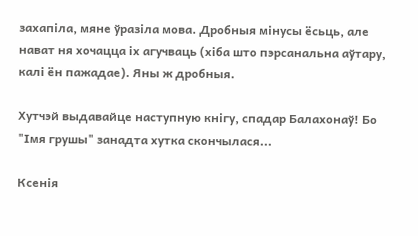захапіла, мяне ўразіла мова. Дробныя мінусы ёсьць, але нават ня хочацца іх агучваць (хіба што пэрсанальна аўтару, калі ён пажадае). Яны ж дробныя.

Хутчэй выдавайце наступную кнігу, спадар Балахонаў! Бо "Імя грушы" занадта хутка скончылася...

Ксенія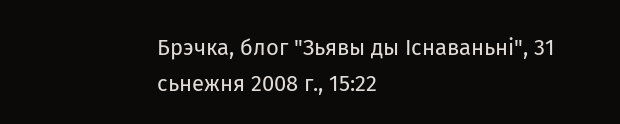Брэчка, блог "Зьявы ды Існаваньні", 31 сьнежня 2008 г., 15:22